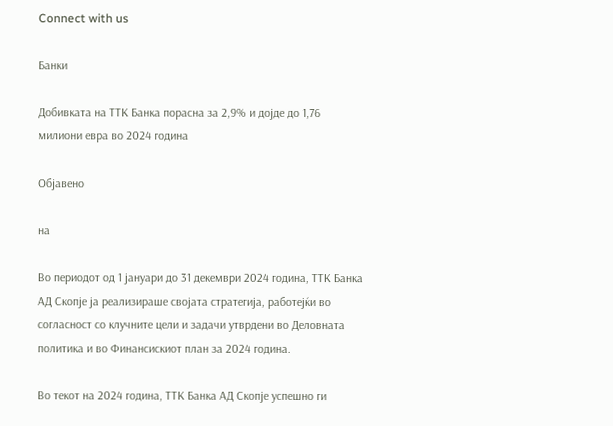Connect with us

Банки

Добивката на ТТК Банка порасна за 2,9% и дојде до 1,76 милиони евра во 2024 година

Објавено

на

Во периодот од 1 јануари до 31 декември 2024 година, ТТК Банка АД Скопје ја реализираше својата стратегија, работејќи во согласност со клучните цели и задачи утврдени во Деловната политика и во Финансискиот план за 2024 година.

Во текот на 2024 година, ТТК Банка АД Скопје успешно ги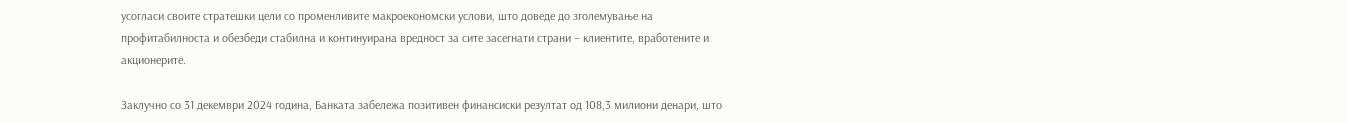усогласи своите стратешки цели со променливите макроекономски услови, што доведе до зголемување на профитабилноста и обезбеди стабилна и континуирана вредност за сите засегнати страни – клиентите, вработените и акционерите.

Заклучно со 31 декември 2024 година, Банката забележа позитивен финансиски резултат од 108,3 милиони денари, што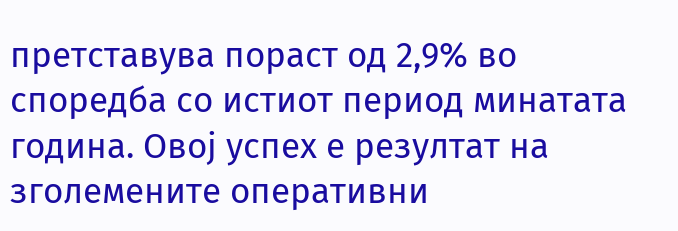претставува пораст од 2,9% во споредба со истиот период минатата година. Овој успех е резултат на зголемените оперативни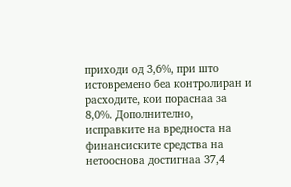приходи од 3,6%, при што истовремено беа контролиран и расходите, кои пораснаа за 8,0%. Дополнително, исправките на вредноста на финансиските средства на нетооснова достигнаа 37,4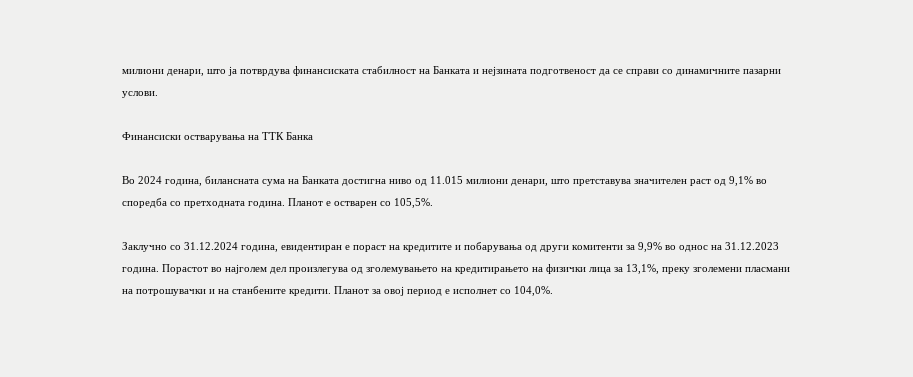милиони денари, што ја потврдува финансиската стабилност на Банката и нејзината подготвеност да се справи со динамичните пазарни услови.

Финансиски остварувања на ТТК Банка

Во 2024 година, билансната сума на Банката достигна ниво од 11.015 милиони денари, што претставува значителен раст од 9,1% во споредба со претходната година. Планот е остварен со 105,5%.

Заклучно со 31.12.2024 година, евидентиран е пораст на кредитите и побарувања од други комитенти за 9,9% во однос на 31.12.2023 година. Порастот во најголем дел произлегува од зголемувањето на кредитирањето на физички лица за 13,1%, преку зголемени пласмани на потрошувачки и на станбените кредити. Планот за овој период е исполнет со 104,0%.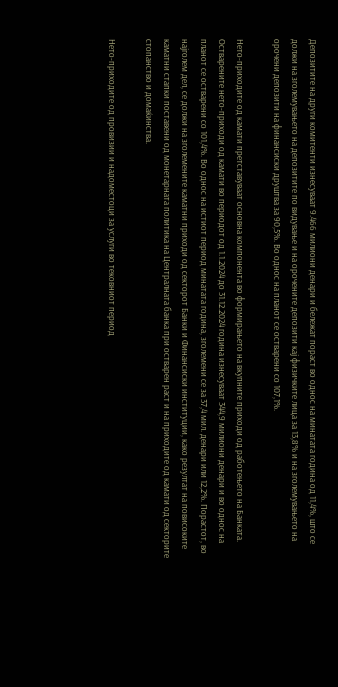Депозитите на други комитенти изнесуваат 9.466 милиони денари и бележат пораст во однос на минатата година од 11,4%, што се должи на зголемувањето на депозитите по видување и на орочените депозити кај физичките лица за 13,8% и на зголемувањето на орочени депозити на финансиски друштва за 90,5%. Во однос на планот се остварени со 107,1%.

Нето-приходите од камати претставуваат основна компонента во формирањето на вкупните приходи од работењето на Банката. Остварените нето-приходи од камати во периодот од 1.1.2024 до 31.12.2024 година изнесуваат 344,9 милиони денари и во однос на планот се остварени со 101,4%. Во однос на истиот период минатата година, зголемени се за 37,4 мил. денари или 12,2%. Порастот, во најголем дел, се должи на зголемените каматни приходи од секторот Банки и Финансиски институции, како резултат на повисоките каматни стапки поставени од монетарната политика на Централната банка при остварен раст и на приходите од камати од секторите стопанство и домаќинства.

Нето-приходите од провизии и надоместоци за услуги во тековниот период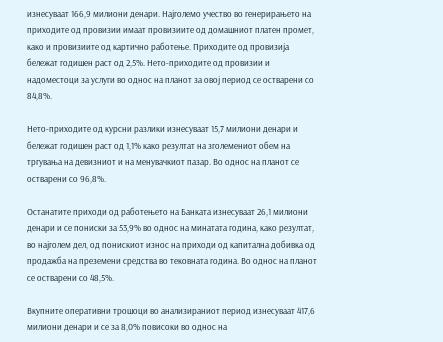изнесуваат 166,9 милиони денари. Најголемо учество во генерирањето на приходите од провизии имаат провизиите од домашниот платен промет, како и провизиите од картично работење. Приходите од провизија бележат годишен раст од 2,5%. Нето-приходите од провизии и надоместоци за услуги во однос на планот за овој период се остварени со 84,8%.

Нето-приходите од курсни разлики изнесуваат 15,7 милиони денари и бележат годишен раст од 1,1% како резултат на зголемениот обем на тргувања на девизниот и на менувачкиот пазар. Во однос на планот се остварени со 96,8%.

Останатите приходи од работењето на Банката изнесуваат 26,1 милиони денари и се пониски за 53,9% во однос на минатата година, како резултат, во најголем дел, од понискиот износ на приходи од капитална добивка од продажба на преземени средства во тековната година. Во однос на планот се остварени со 48,5%.

Вкупните оперативни трошоци во анализираниот период изнесуваат 417,6 милиони денари и се за 8,0% повисоки во однос на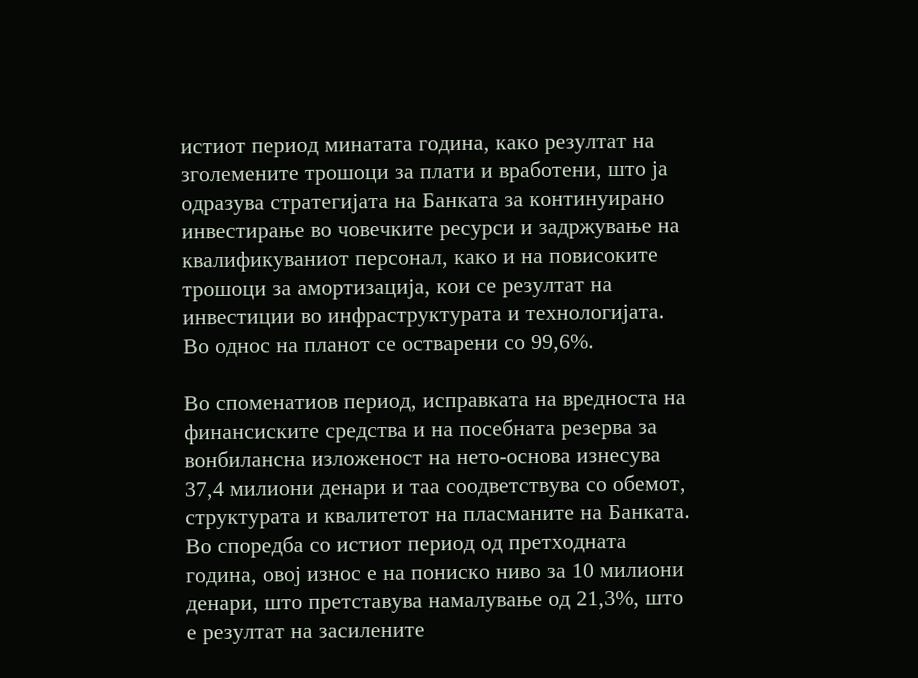истиот период минатата година, како резултат на зголемените трошоци за плати и вработени, што ја одразува стратегијата на Банката за континуирано инвестирање во човечките ресурси и задржување на квалификуваниот персонал, како и на повисоките трошоци за амортизација, кои се резултат на инвестиции во инфраструктурата и технологијата. Во однос на планот се остварени со 99,6%.

Во споменатиов период, исправката на вредноста на финансиските средства и на посебната резерва за вонбилансна изложеност на нето-основа изнесува 37,4 милиони денари и таа соодветствува со обемот, структурата и квалитетот на пласманите на Банката. Во споредба со истиот период од претходната година, овој износ е на пониско ниво за 10 милиони денари, што претставува намалување од 21,3%, што е резултат на засилените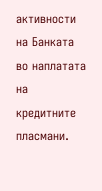активности на Банката во наплатата на кредитните пласмани.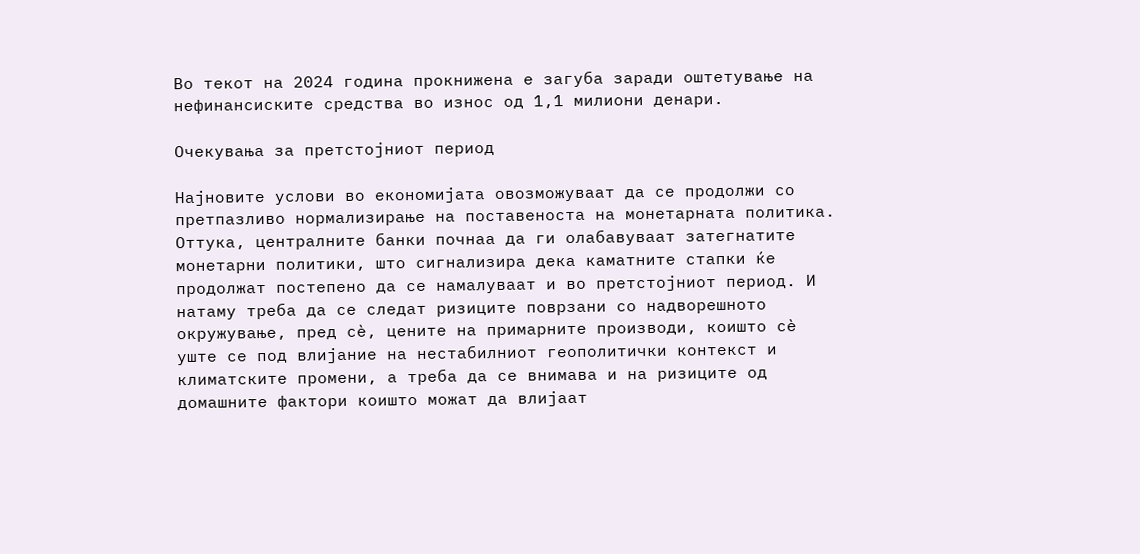Во текот на 2024 година прокнижена е загуба заради оштетување на нефинансиските средства во износ од 1,1 милиони денари.

Очекувања за претстојниот период

Најновите услови во економијата овозможуваат да се продолжи со претпазливо нормализирање на поставеноста на монетарната политика. Оттука, централните банки почнаа да ги олабавуваат затегнатите монетарни политики, што сигнализира дека каматните стапки ќе продолжат постепено да се намалуваат и во претстојниот период. И натаму треба да се следат ризиците поврзани со надворешното окружување, пред сè, цените на примарните производи, коишто сè уште се под влијание на нестабилниот геополитички контекст и климатските промени, а треба да се внимава и на ризиците од домашните фактори коишто можат да влијаат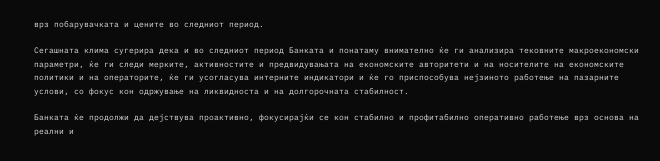врз побарувачката и цените во следниот период.

Сегашната клима сугерира дека и во следниот период Банката и понатаму внимателно ќе ги анализира тековните макроекономски параметри, ќе ги следи мерките, активностите и предвидувањата на економските авторитети и на носителите на економските политики и на операторите, ќе ги усогласува интерните индикатори и ќе го приспособува нејзиното работење на пазарните услови, со фокус кон одржување на ликвидноста и на долгорочната стабилност.

Банката ќе продолжи да дејствува проактивно, фокусирајќи се кон стабилно и профитабилно оперативно работење врз основа на реални и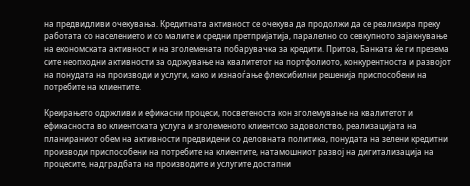на предвидливи очекувања. Кредитната активност се очекува да продолжи да се реализира преку работата со населението и со малите и средни претпријатија, паралелно со севкупното зајакнување на економската активност и на зголемената побарувачка за кредити. Притоа, Банката ќе ги презема сите неопходни активности за одржување на квалитетот на портфолиото, конкурентноста и развојот на понудата на производи и услуги, како и изнаоѓање флексибилни решенија приспособени на потребите на клиентите.

Креирањето одржливи и ефикасни процеси, посветеноста кон зголемување на квалитетот и ефикасноста во клиентската услуга и зголеменото клиентско задоволство, реализацијата на планираниот обем на активности предвидени со деловната политика, понудата на зелени кредитни производи приспособени на потребите на клиентите, натамошниот развој на дигитализација на процесите, надградбата на производите и услугите достапни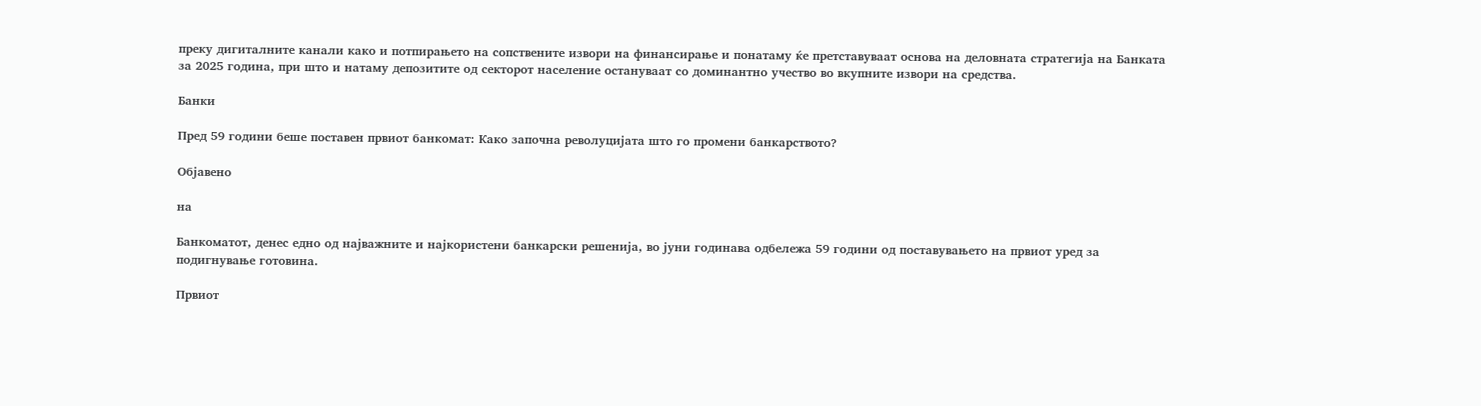преку дигиталните канали како и потпирањето на сопствените извори на финансирање и понатаму ќе претставуваат основа на деловната стратегија на Банката за 2025 година, при што и натаму депозитите од секторот население остануваат со доминантно учество во вкупните извори на средства.

Банки

Пред 59 години беше поставен првиот банкомат: Како започна револуцијата што го промени банкарството?

Објавено

на

Банкоматот, денес едно од најважните и најкористени банкарски решенија, во јуни годинава одбележа 59 години од поставувањето на првиот уред за подигнување готовина.

Првиот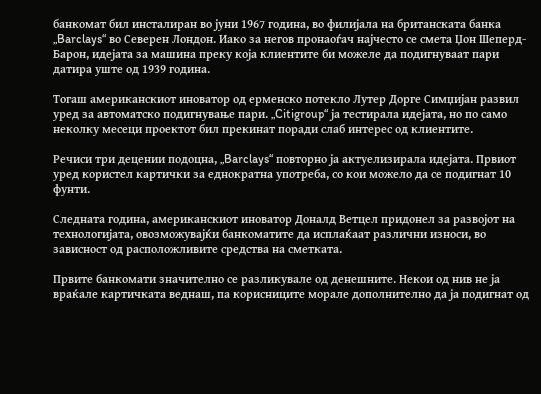банкомат бил инсталиран во јуни 1967 година, во филијала на британската банка „Barclays“ во Северен Лондон. Иако за негов пронаоѓач најчесто се смета Џон Шеперд-Барон, идејата за машина преку која клиентите би можеле да подигнуваат пари датира уште од 1939 година.

Тогаш американскиот иноватор од ерменско потекло Лутер Дорге Симџијан развил уред за автоматско подигнување пари. „Citigroup“ ја тестирала идејата, но по само неколку месеци проектот бил прекинат поради слаб интерес од клиентите.

Речиси три децении подоцна, „Barclays“ повторно ја актуелизирала идејата. Првиот уред користел картички за еднократна употреба, со кои можело да се подигнат 10 фунти.

Следната година, американскиот иноватор Доналд Ветцел придонел за развојот на технологијата, овозможувајќи банкоматите да исплаќаат различни износи, во зависност од расположливите средства на сметката.

Првите банкомати значително се разликувале од денешните. Некои од нив не ја враќале картичката веднаш, па корисниците морале дополнително да ја подигнат од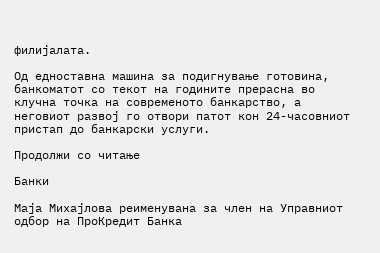филијалата.

Од едноставна машина за подигнување готовина, банкоматот со текот на годините прерасна во клучна точка на современото банкарство, а неговиот развој го отвори патот кон 24-часовниот пристап до банкарски услуги.

Продолжи со читање

Банки

Маја Михајлова реименувана за член на Управниот одбор на ПроКредит Банка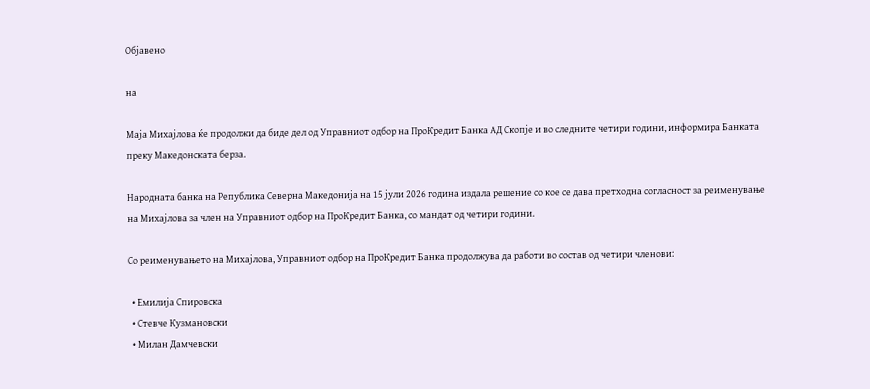Објавено

на

Маја Михајлова ќе продолжи да биде дел од Управниот одбор на ПроКредит Банка АД Скопје и во следните четири години, информира Банката преку Македонската берза.

Народната банка на Република Северна Македонија на 15 јули 2026 година издала решение со кое се дава претходна согласност за реименување на Михајлова за член на Управниот одбор на ПроКредит Банка, со мандат од четири години.

Со реименувањето на Михајлова, Управниот одбор на ПроКредит Банка продолжува да работи во состав од четири членови:

  • Емилија Спировска
  • Стевче Кузмановски
  • Милан Дамчевски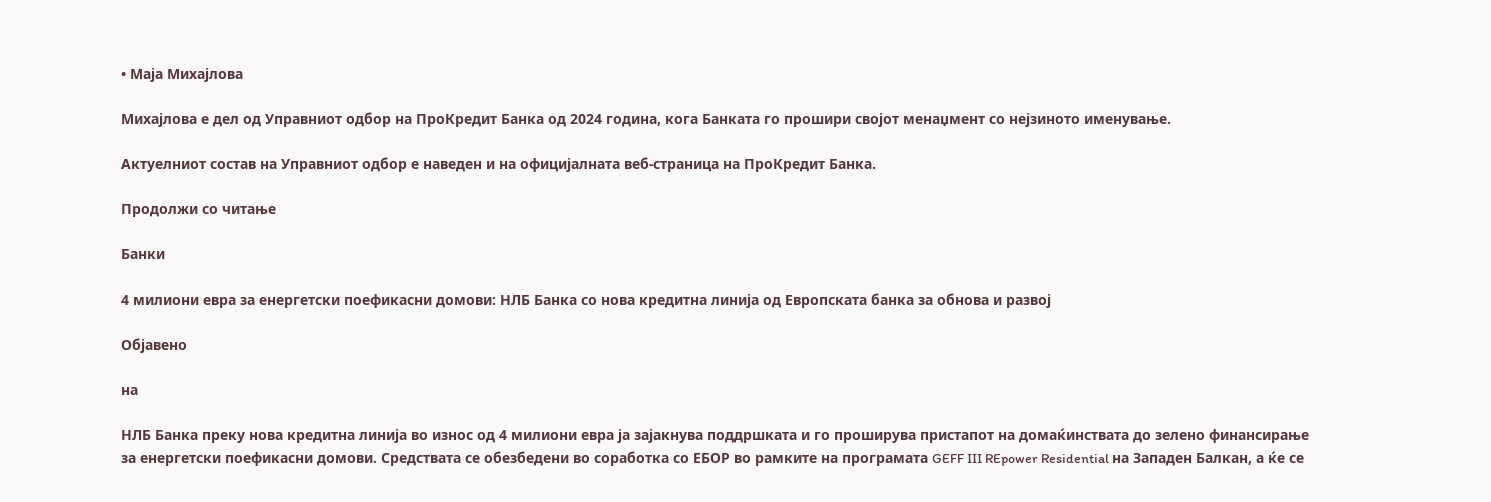• Маја Михајлова

Михајлова е дел од Управниот одбор на ПроКредит Банка од 2024 година, кога Банката го прошири својот менаџмент со нејзиното именување.

Актуелниот состав на Управниот одбор е наведен и на официјалната веб-страница на ПроКредит Банка.

Продолжи со читање

Банки

4 милиони евра за енергетски поефикасни домови: НЛБ Банка со нова кредитна линија од Европската банка за обнова и развој

Објавено

на

НЛБ Банка преку нова кредитна линија во износ од 4 милиони евра ја зајакнува поддршката и го проширува пристапот на домаќинствата до зелено финансирање за енергетски поефикасни домови. Средствата се обезбедени во соработка со ЕБОР во рамките на програмата GEFF III REpower Residential на Западен Балкан, а ќе се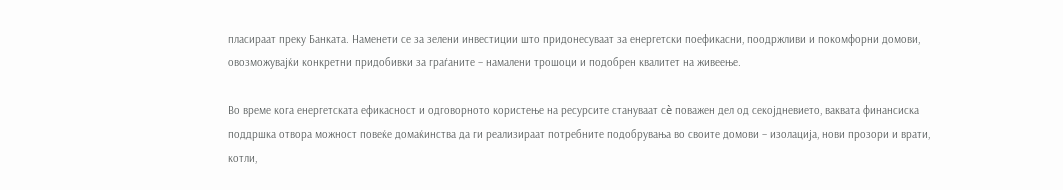пласираат преку Банката. Наменети се за зелени инвестиции што придонесуваат за енергетски поефикасни, поодржливи и покомфорни домови, овозможувајќи конкретни придобивки за граѓаните – намалени трошоци и подобрен квалитет на живеење.

Во време кога енергетската ефикасност и одговорното користење на ресурсите стануваат сè поважен дел од секојдневието, ваквата финансиска поддршка отвора можност повеќе домаќинства да ги реализираат потребните подобрувања во своите домови – изолација, нови прозори и врати, котли,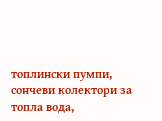топлински пумпи, сончеви колектори за топла вода,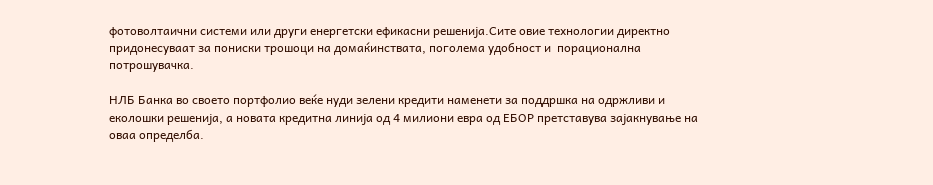фотоволтаични системи или други енергетски ефикасни решенија.Сите овие технологии директно придонесуваат за пониски трошоци на домаќинствата, поголема удобност и  порационална потрошувачка.

НЛБ Банка во своето портфолио веќе нуди зелени кредити наменети за поддршка на одржливи и еколошки решенија, а новата кредитна линија од 4 милиони евра од ЕБОР претставува зајакнување на оваа определба.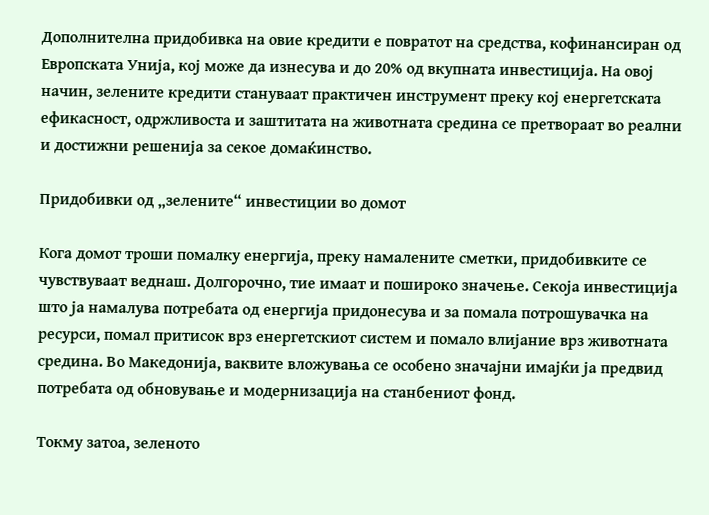Дополнителна придобивка на овие кредити е повратот на средства, кофинансиран од Европската Унија, кој може да изнесува и до 20% од вкупната инвестиција. На овој начин, зелените кредити стануваат практичен инструмент преку кој енергетската ефикасност, одржливоста и заштитата на животната средина се претвораат во реални и достижни решенија за секое домаќинство.

Придобивки од „зелените“ инвестиции во домот

Кога домот троши помалку енергија, преку намалените сметки, придобивките се чувствуваат веднаш. Долгорочно, тие имаат и пошироко значење. Секоја инвестиција што ја намалува потребата од енергија придонесува и за помала потрошувачка на ресурси, помал притисок врз енергетскиот систем и помало влијание врз животната средина. Во Македонија, ваквите вложувања се особено значајни имајќи ја предвид потребата од обновување и модернизација на станбениот фонд.

Токму затоа, зеленото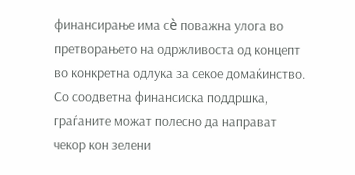финансирање има сè поважна улога во претворањето на одржливоста од концепт во конкретна одлука за секое домаќинство. Со соодветна финансиска поддршка, граѓаните можат полесно да направат чекор кон зелени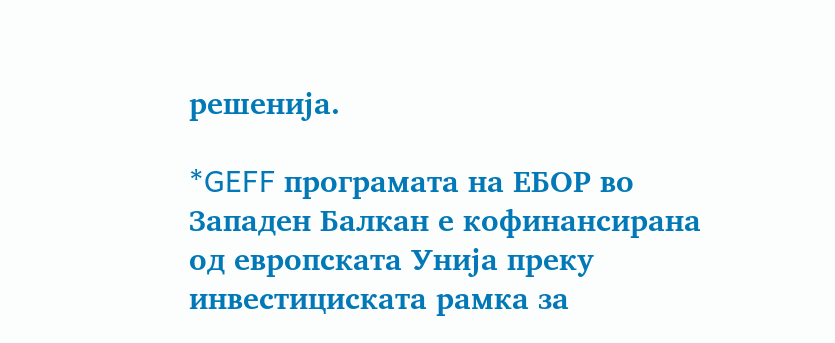решенија.

*GEFF програмата на ЕБОР во Западен Балкан е кофинансирана од европската Унија преку инвестициската рамка за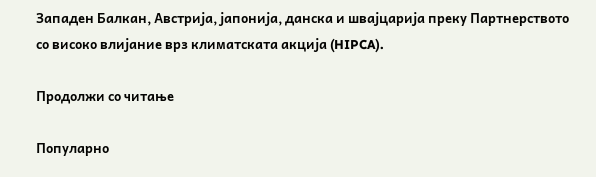Западен Балкан, Австрија, јапонија, данска и швајцарија преку Партнерството со високо влијание врз климатската акција (HIPCA).

Продолжи со читање

Популарно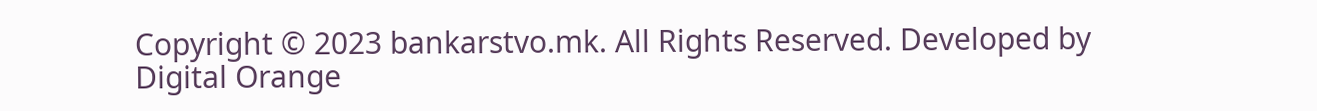Copyright © 2023 bankarstvo.mk. All Rights Reserved. Developed by Digital Orange